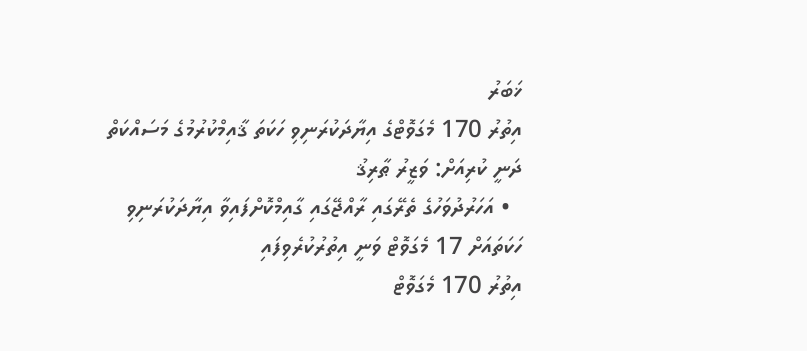ޚަބަރު
އިތުރު 170 މެގަވޮޓްގެ އިޔާދަކުރަނިވި ހަކަތަ ޤާއިމްކުރުމުގެ މަސައްކަތް ދަނީ ކުރިއަށް: ވަޒީރު ޠާރިޤު
  • އަހަރުދުވަހުގެ ތެރޭގައި ރާއްޖޭގައި ގާއިމްކޮށްފައިވާ އިޔާދަކުރަނިވި ހަކަތައަށް 17 މެގަވޮޓް ވަނީ އިތުރުކުރެވިފައި
އިތުރު 170 މެގަވޮޓް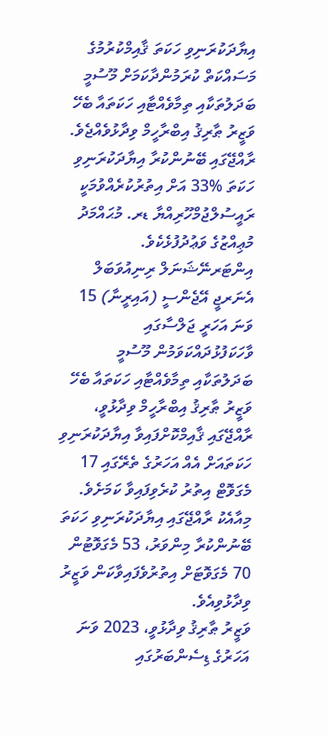އިޔާދަކުރަނިވި ހަކަތަ ޤާއިމްކުރުމުގެ މަސައްކަތް ކުރަމުންދާކަމަށް މޫސުމީ ބަދަލުތަކާއި ތިމާވެއްޓާއި ހަކަތައާ ބެހޭ ވަޒީރު ޠާރިޤު އިބްރާހީމް ވިދާޅުވެއްޖެވެ. ރާއްޖޭގައި ބޭނުންކުރާ އިޔާދަކުރަނިވި ހަކަތަ %33 އަށް އިތުރުކުރެއްވުމަކީ ރައީސުލްޖުމްހޫރިއްޔާ ޑރ. މުޙައްމަދު މުޢިއްޒުގެ ވަޢުދުފުޅެކެވެ.
އިންޓަރނޭޝަނަލް ރިނިއުވަބަލް އެނަރޖީ އޭޖެންސީ (އައިރީނާ) 15 ވަނަ އަހަރީ ޖަލްސާގައި ވާހަކަފުޅުދައްކަވަމުން މޫސުމީ ބަދަލުތަކާއި ތިމާވެއްޓާއި ހަކަތައާ ބެހޭ ވަޒީރު ޠާރިޤު އިބްރާހީމް ވިދާޅުވީ، ރާއްޖޭގައި ޤާއިމްކޮށްފައިވާ އިޔާދަކުރަނިވި ހަކަތައަށް އެއް އަހަރުގެ ތެރޭގައި 17 މެގަވޮޓް އިތުރު ކުރެވިފައިވާ ކަމަށެވެ. މިއާއެކު ރާއްޖޭގައި އިޔާދަކުރަނިވި ހަކަތަ ބޭނުންކުރާ މިންވަރު، 53 މެގަވޮޓުން 70 މެގަވޮޓަށް އިތުރުވެފައިވާކަން ވަޒީރު ވިދާޅުވިއެވެ.
ވަޒީރު ޠާރިޤު ވިދާޅުވީ، 2023 ވަނަ އަހަރުގެ ޑިސެންބަރުގައި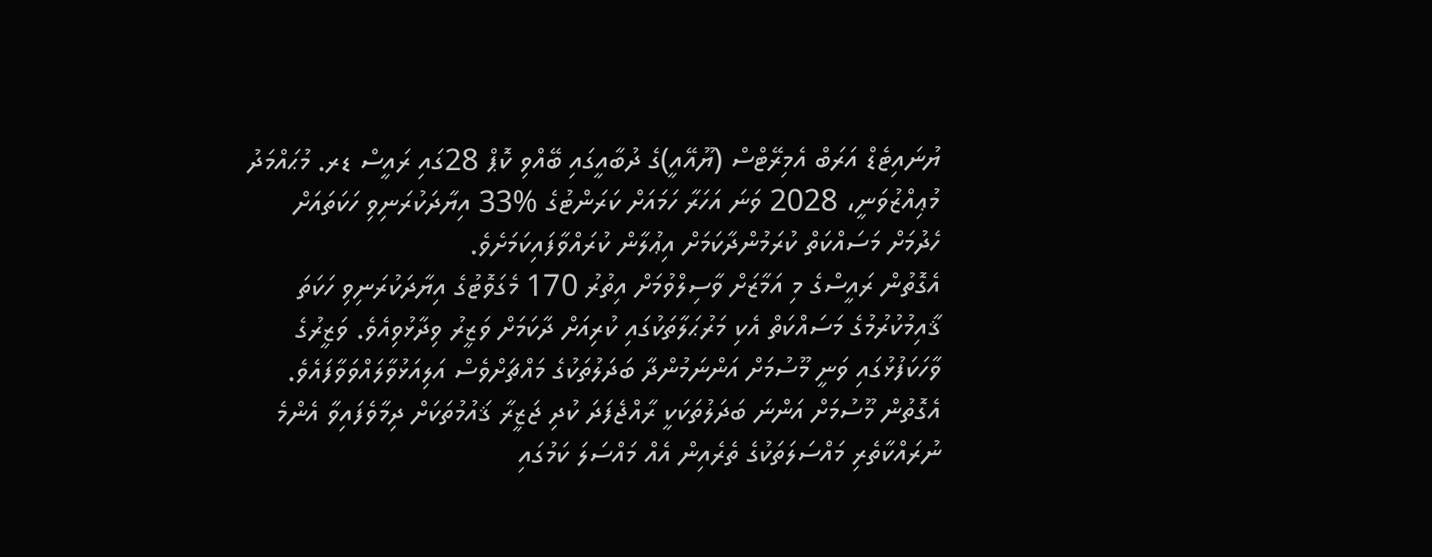ޔުނައިޓެޑް އަރަބް އެމިރޭޓްސް (ޔޫއޭއީ)ގެ ދުބާއީގައި ބޭއްވި ކޮޕް 28ގައި ރައީސް ޑރ. މުޙައްމަދު މުޢިއްޒުވަނީ، 2028 ވަނަ އަހަރާ ހަމައަށް ކަރަންޓުގެ %33 އިޔާދަކުރަނިވި ހަކަތައަށް ހެދުމަށް މަސައްކަތް ކުރަމުންދާކަމަށް އިޢުލާން ކުރައްވާފައިކަމަށެވެ.
އެގޮތުން ރައީސްގެ މި އަމާޒަށް ވާސިލްވުމަށް އިތުރު 170 މެގަވޮޓުގެ އިޔާދަކުރަނިވި ހަކަތަ ޤާއިމުކުރުމުގެ މަސައްކަތް އެކި މަރުޙަލާތަކުގައި ކުރިއަށް ދާކަމަށް ވަޒީރު ވިދާޅުވިއެވެ. ވަޒީރުގެ ވާހަކަފުޅުގައި ވަނީ މޫސުމަށް އަންނަމުންދާ ބަދަލުތަކުގެ މައްޗަށްވެސް އަލިއަޅުވާލައްވަވާފައެވެ.
އެގޮތުން މޫސުމަށް އަންނަ ބަދަލުތަކަކީ ރާއްޖެފަދަ ކުދި ޖަޒީރާ ޤައުމުތަކަށް ދިމާވެފައިވާ އެންމެ ނުރައްކާތެރި މައްސަލަތަކުގެ ތެރެއިން އެއް މައްސަލަ ކަމުގައި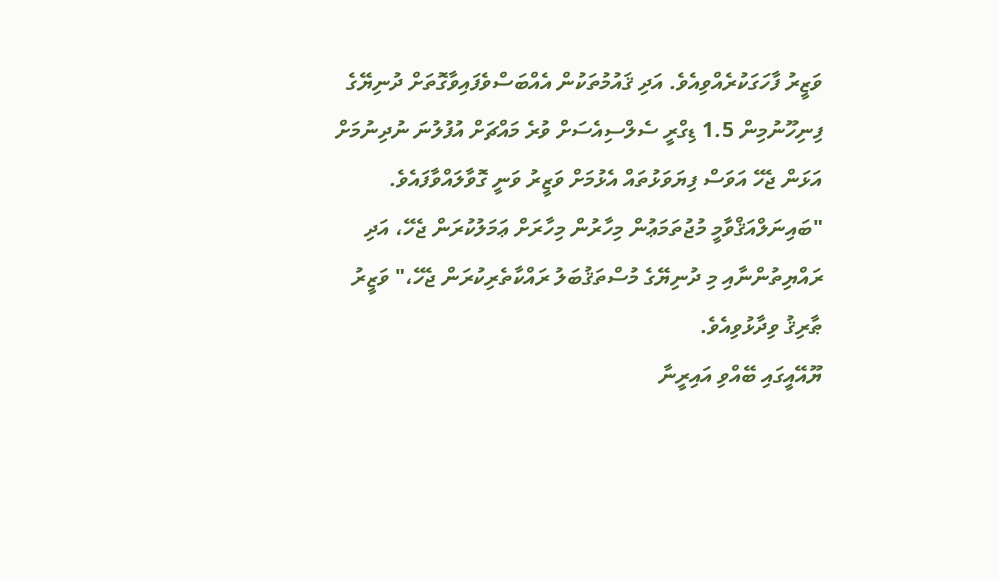ވަޒީރު ފާހަގަކުރެއްވިއެވެ. އަދި ޤައުމުތަކުން އެއްބަސްވެފައިވާގޮތަށް ދުނިޔޭގެ ފިނިހޫނުމިން 1.5 ޑިގްރީ ސެލްސިއެސަށް ވުރެ މައްޗަށް އުފުލުނަ ނުދިނުމަށް އަޅަން ޖެހޭ އަވަސް ފިޔަވަޅުތައް އެޅުމަށް ވަޒީރު ވަނީ ގޮވާލައްވާފައެވެ.
"ބައިނަލްއަޤްވާމީ މުޖުތަމަޢުން މިހާރުން މިހާރަށް ޢަމަލުކުރަން ޖެހޭ، އަދި ރައްޔިތުންނާއި މި ދުނިޔޭގެ މުސްތަޤުބަލު ރައްކާތެރިކުރަން ޖެހޭ،" ވަޒީރު ޠާރިޤު ވިދާޅުވިއެވެ.
ޔޫއޭއީގައި ބޭއްވި އައިރީނާ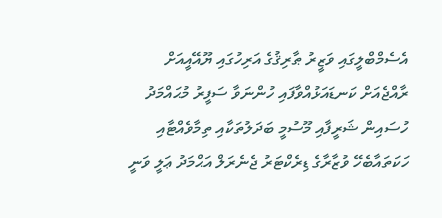އެސެމްބްލީގައި ވަޒީރު ޠާރިޤުގެ އަރިހުގައި ޔޫއޭއީއަށް ރާއްޖެއަށް ކަނޑައަޅުއްވާފައި ހުންނަވާ ސަފީރު މުޙައްމަދު ހުސައިން ޝަރީފާއި މޫސުމީ ބަދަލުތަކާއި ތިމާވެއްޓާއި ހަކަތައާބެހޭ ވުޒާރާގެ ޑިރެކްޓަރު ޖެނެރަލް އަޙްމަދު ޢަލީ ވަނީ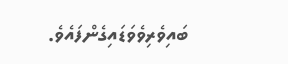ބައިވެރިވެވަޑައިގެންފައެވެ.